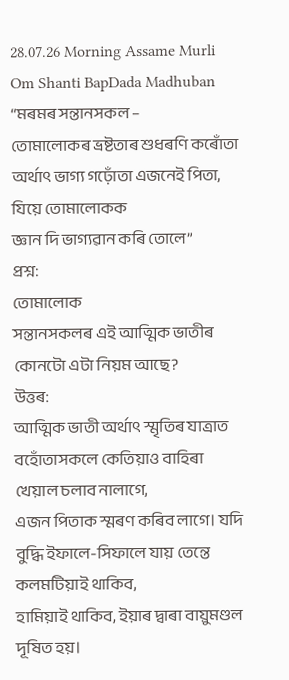28.07.26 Morning Assame Murli Om Shanti BapDada Madhuban
“মৰমৰ সন্তানসকল –
তোমালোকৰ ভ্ৰষ্টতাৰ শুধৰণি কৰোঁতা অৰ্থাৎ ভাগ্য গঢ়োঁতা এজনেই পিতা, যিয়ে তোমালোকক
জ্ঞান দি ভাগ্যৱান কৰি তোলে”
প্ৰশ্ন:
তোমালোক
সন্তানসকলৰ এই আত্মিক ভাতীৰ কোনটো এটা নিয়ম আছে?
উত্তৰ:
আত্মিক ভাতী অৰ্থাৎ স্মৃতিৰ যাত্ৰাত বহোঁতাসকলে কেতিয়াও বাহিৰা খেয়াল চলাব নালাগে,
এজন পিতাক স্মৰণ কৰিব লাগে। যদি বুদ্ধি ইফালে-সিফালে যায় তেন্তে কলমটিয়াই থাকিব,
হামিয়াই থাকিব, ইয়াৰ দ্বাৰা বায়ুমণ্ডল দূষিত হয়।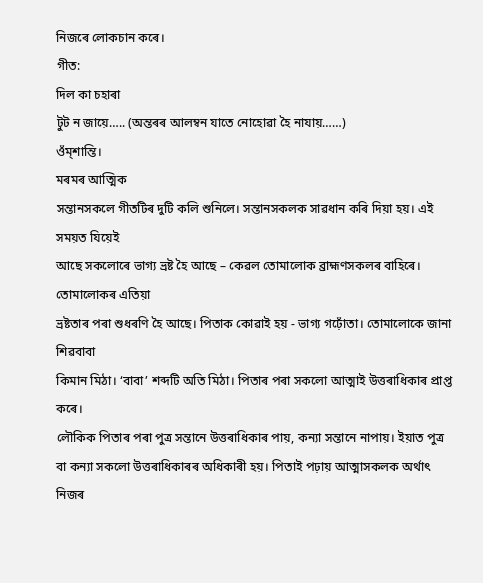নিজৰে লোকচান কৰে।
গীত:
দিল কা চহাৰা
টুট ন জায়ে….. (অন্তৰৰ আলম্বন যাতে নোহোৱা হৈ নাযায়……)
ওঁম্শান্তি।
মৰমৰ আত্মিক
সন্তানসকলে গীতটিৰ দুটি কলি শুনিলে। সন্তানসকলক সাৱধান কৰি দিয়া হয়। এই সময়ত যিয়েই
আছে সকলোৰে ভাগ্য ভ্ৰষ্ট হৈ আছে – কেৱল তোমালোক ব্ৰাহ্মণসকলৰ বাহিৰে। তোমালোকৰ এতিয়া
ভ্ৰষ্টতাৰ পৰা শুধৰণি হৈ আছে। পিতাক কোৱাই হয় - ভাগ্য গঢ়োঁতা। তোমালোকে জানা শিৱবাবা
কিমান মিঠা। ‘বাবা’ শব্দটি অতি মিঠা। পিতাৰ পৰা সকলো আত্মাই উত্তৰাধিকাৰ প্ৰাপ্ত কৰে।
লৌকিক পিতাৰ পৰা পুত্ৰ সন্তানে উত্তৰাধিকাৰ পায়, কন্যা সন্তানে নাপায়। ইয়াত পুত্ৰ
বা কন্যা সকলো উত্তৰাধিকাৰৰ অধিকাৰী হয়। পিতাই পঢ়ায় আত্মাসকলক অৰ্থাৎ নিজৰ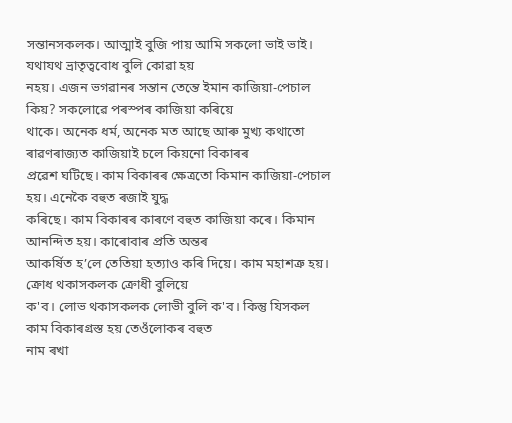সন্তানসকলক। আত্মাই বুজি পায় আমি সকলো ভাই ভাই। যথাযথ ভ্ৰাতৃত্ববোধ বুলি কোৱা হয়
নহয়। এজন ভগৱানৰ সন্তান তেন্তে ইমান কাজিয়া-পেচাল কিয়? সকলোৱে পৰস্পৰ কাজিয়া কৰিয়ে
থাকে। অনেক ধৰ্ম, অনেক মত আছে আৰু মুখ্য কথাতো ৰাৱণৰাজ্যত কাজিয়াই চলে কিয়নো বিকাৰৰ
প্ৰৱেশ ঘটিছে। কাম বিকাৰৰ ক্ষেত্ৰতো কিমান কাজিয়া-পেচাল হয়। এনেকৈ বহুত ৰজাই যুদ্ধ
কৰিছে। কাম বিকাৰৰ কাৰণে বহুত কাজিয়া কৰে। কিমান আনন্দিত হয়। কাৰোবাৰ প্ৰতি অন্তৰ
আকৰ্ষিত হ’লে তেতিয়া হত্যাও কৰি দিয়ে। কাম মহাশত্ৰু হয়। ক্ৰোধ থকাসকলক ক্ৰোধী বুলিয়ে
ক'ব। লোভ থকাসকলক লোভী বুলি ক'ব। কিন্তু যিসকল কাম বিকাৰগ্ৰস্ত হয় তেওঁলোকৰ বহুত
নাম ৰখা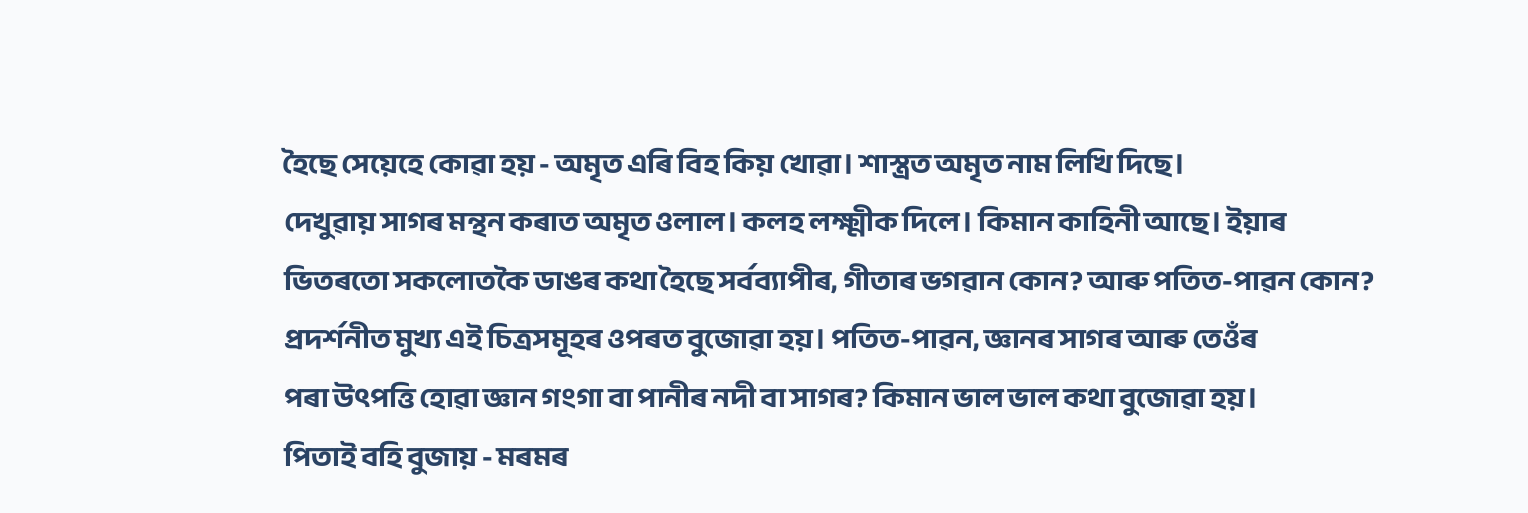হৈছে সেয়েহে কোৱা হয় - অমৃত এৰি বিহ কিয় খোৱা। শাস্ত্ৰত অমৃত নাম লিখি দিছে।
দেখুৱায় সাগৰ মন্থন কৰাত অমৃত ওলাল। কলহ লক্ষ্মীক দিলে। কিমান কাহিনী আছে। ইয়াৰ
ভিতৰতো সকলোতকৈ ডাঙৰ কথা হৈছে সৰ্বব্যাপীৰ, গীতাৰ ভগৱান কোন? আৰু পতিত-পাৱন কোন?
প্ৰদৰ্শনীত মুখ্য এই চিত্ৰসমূহৰ ওপৰত বুজোৱা হয়। পতিত-পাৱন, জ্ঞানৰ সাগৰ আৰু তেওঁৰ
পৰা উৎপত্তি হোৱা জ্ঞান গংগা বা পানীৰ নদী বা সাগৰ? কিমান ভাল ভাল কথা বুজোৱা হয়।
পিতাই বহি বুজায় - মৰমৰ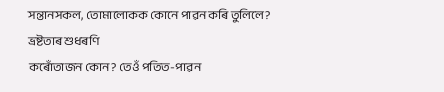সন্তানসকল, তোমালোকক কোনে পাৱন কৰি তুলিলে? ভ্ৰষ্টতাৰ শুধৰণি
কৰোঁতাজন কোন? তেওঁ পতিত-পাৱন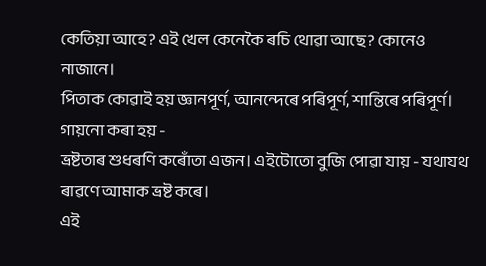কেতিয়া আহে? এই খেল কেনেকৈ ৰচি থোৱা আছে? কোনেও নাজানে।
পিতাক কোৱাই হয় জ্ঞানপূৰ্ণ, আনন্দেৰে পৰিপূৰ্ণ, শান্তিৰে পৰিপূৰ্ণ। গায়নো কৰা হয় -
ভ্ৰষ্টতাৰ শুধৰণি কৰোঁতা এজন। এইটোতো বুজি পোৱা যায় - যথাযথ ৰাৱণে আমাক ভ্ৰষ্ট কৰে।
এই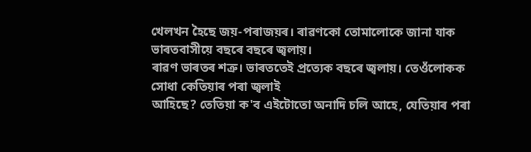খেলখন হৈছে জয়-পৰাজয়ৰ। ৰাৱণকো তোমালোকে জানা যাক ভাৰতবাসীয়ে বছৰে বছৰে জ্বলায়।
ৰাৱণ ভাৰতৰ শত্ৰু। ভাৰততেই প্ৰত্যেক বছৰে জ্বলায়। তেওঁলোকক সোধা কেতিয়াৰ পৰা জ্বলাই
আহিছে? তেতিয়া ক'ব এইটোতো অনাদি চলি আহে, যেতিয়াৰ পৰা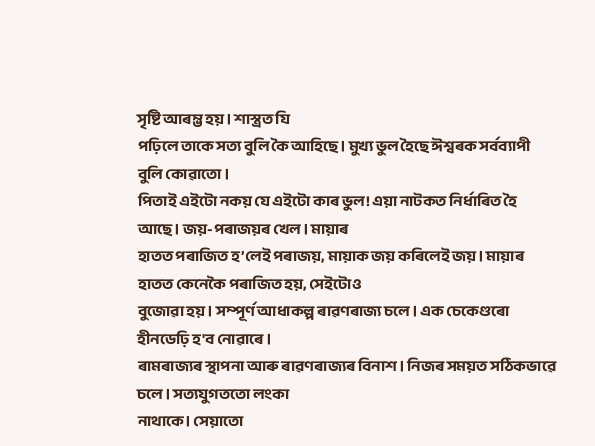সৃষ্টি আৰম্ভ হয়। শাস্ত্ৰত যি
পঢ়িলে তাকে সত্য বুলি কৈ আহিছে। মুখ্য ভুল হৈছে ঈশ্বৰক সৰ্বব্যাপী বুলি কোৱাতো।
পিতাই এইটো নকয় যে এইটো কাৰ ভুল! এয়া নাটকত নিৰ্ধাৰিত হৈ আছে। জয়-পৰাজয়ৰ খেল। মায়াৰ
হাতত পৰাজিত হ’লেই পৰাজয়, মায়াক জয় কৰিলেই জয়। মায়াৰ হাতত কেনেকৈ পৰাজিত হয়, সেইটোও
বুজোৱা হয়। সম্পূৰ্ণ আধাকল্প ৰাৱণৰাজ্য চলে। এক চেকেণ্ডৰো হীনডেঢ়ি হ'ব নোৱাৰে।
ৰামৰাজ্যৰ স্থাপনা আৰু ৰাৱণৰাজ্যৰ বিনাশ। নিজৰ সময়ত সঠিকভাৱে চলে। সত্যযুগততো লংকা
নাথাকে। সেয়াতো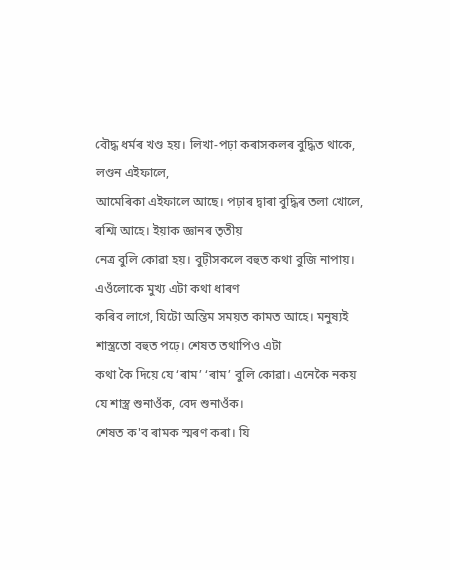বৌদ্ধ ধৰ্মৰ খণ্ড হয়। লিখা-পঢ়া কৰাসকলৰ বুদ্ধিত থাকে, লণ্ডন এইফালে,
আমেৰিকা এইফালে আছে। পঢ়াৰ দ্বাৰা বুদ্ধিৰ তলা খোলে, ৰশ্মি আহে। ইয়াক জ্ঞানৰ তৃতীয়
নেত্ৰ বুলি কোৱা হয়। বুঢ়ীসকলে বহুত কথা বুজি নাপায়। এওঁলোকে মুখ্য এটা কথা ধাৰণ
কৰিব লাগে, যিটো অন্তিম সময়ত কামত আহে। মনুষ্যই শাস্ত্ৰতো বহুত পঢ়ে। শেষত তথাপিও এটা
কথা কৈ দিয়ে যে ‘ৰাম’ ‘ৰাম’ বুলি কোৱা। এনেকৈ নকয় যে শাস্ত্ৰ শুনাওঁক, বেদ শুনাওঁক।
শেষত ক'ব ৰামক স্মৰণ কৰা। যি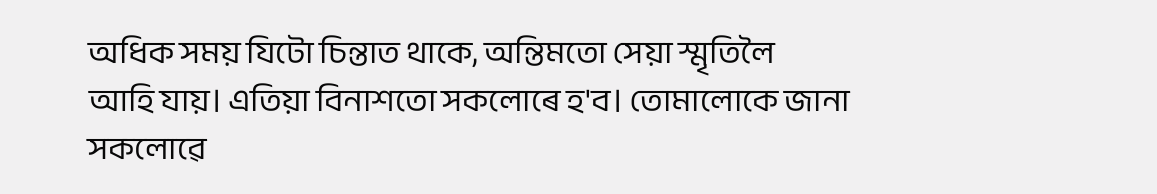অধিক সময় যিটো চিন্তাত থাকে, অন্তিমতো সেয়া স্মৃতিলৈ
আহি যায়। এতিয়া বিনাশতো সকলোৰে হ'ব। তোমালোকে জানা সকলোৱে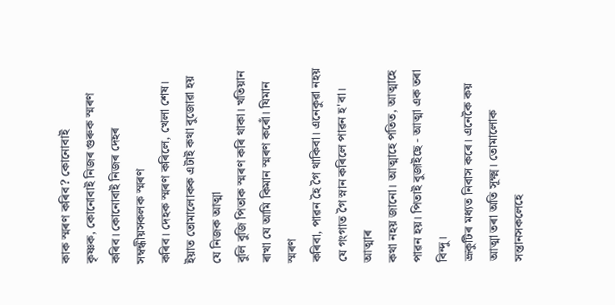কাক স্মৰণ কৰিব? কোনোবাই
কৃষ্ণক, কোনোবাই নিজৰ গুৰুক স্মৰণ কৰিব। কোনোবাই নিজৰ দেহৰ সম্বন্ধীয়সকলক স্মৰণ
কৰিব। দেহক স্মৰণ কৰিলে, খেলা শেষ। ইয়াত তোমালোকক এটাই কথা বুজোৱা হয় যে নিজক আত্মা
বুলি বুজি পিতাক স্মৰণ কৰি থাকা। খতিয়ান ৰাখা যে আমি কিমান স্মৰণ কৰোঁ। যিমান স্মৰণ
কৰিবা, পাৱন হৈ গৈ থাকিবা। এনেকুৱা নহয় যে গংগাত গৈ স্নান কৰিলে পাৱন হ'বা। আত্মাৰ
কথা নহয় জানো। আত্মাহে পতিত, আত্মাহে পাৱন হয়। পিতাই বুজাইছে - আত্মা এক তৰা বিন্দু।
ভ্ৰূকুটিৰ মধ্যত নিবাস কৰে। এনেকৈ কয় আত্মা তৰা অতি সূক্ষ্ম। তোমালোক সন্তানসকলেহে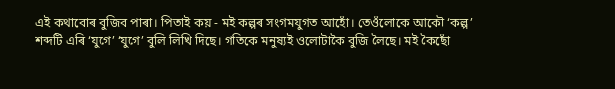এই কথাবোৰ বুজিব পাৰা। পিতাই কয় - মই কল্পৰ সংগমযুগত আহোঁ। তেওঁলোকে আকৌ ‘কল্প’
শব্দটি এৰি ‘যুগে’ ‘যুগে’ বুলি লিখি দিছে। গতিকে মনুষ্যই ওলোটাকৈ বুজি লৈছে। মই কৈছোঁ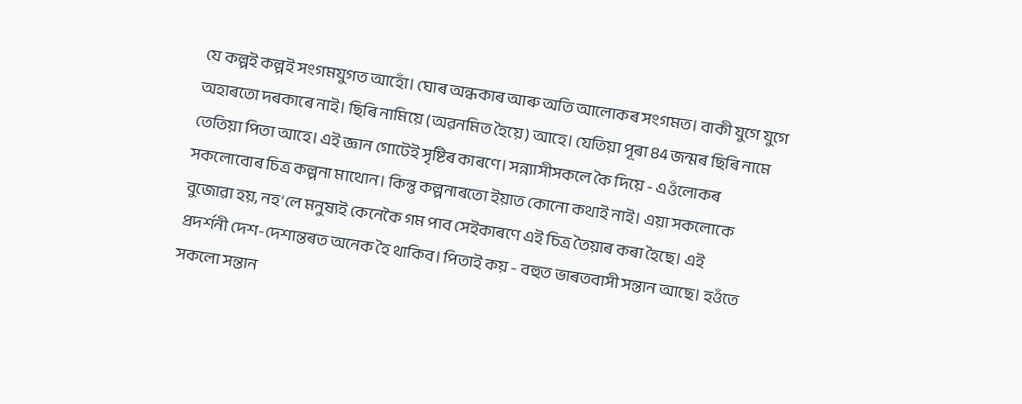যে কল্পই কল্পই সংগমযুগত আহোঁ। ঘোৰ অন্ধকাৰ আৰু অতি আলোকৰ সংগমত। বাকী যুগে যুগে
অহাৰতো দৰকাৰে নাই। ছিৰি নামিয়ে (অৱনমিত হৈয়ে) আহে। যেতিয়া পূৰা 84 জন্মৰ ছিৰি নামে
তেতিয়া পিতা আহে। এই জ্ঞান গোটেই সৃষ্টিৰ কাৰণে। সন্ন্যাসীসকলে কৈ দিয়ে - এওঁলোকৰ
সকলোবোৰ চিত্ৰ কল্পনা মাথোন। কিন্তু কল্পনাৰতো ইয়াত কোনো কথাই নাই। এয়া সকলোকে
বুজোৱা হয়, নহ’লে মনুষ্যই কেনেকৈ গম পাব সেইকাৰণে এই চিত্ৰ তৈয়াৰ কৰা হৈছে। এই
প্ৰদৰ্শনী দেশ-দেশান্তৰত অনেক হৈ থাকিব। পিতাই কয় - বহুত ভাৰতবাসী সন্তান আছে। হওঁতে
সকলো সন্তান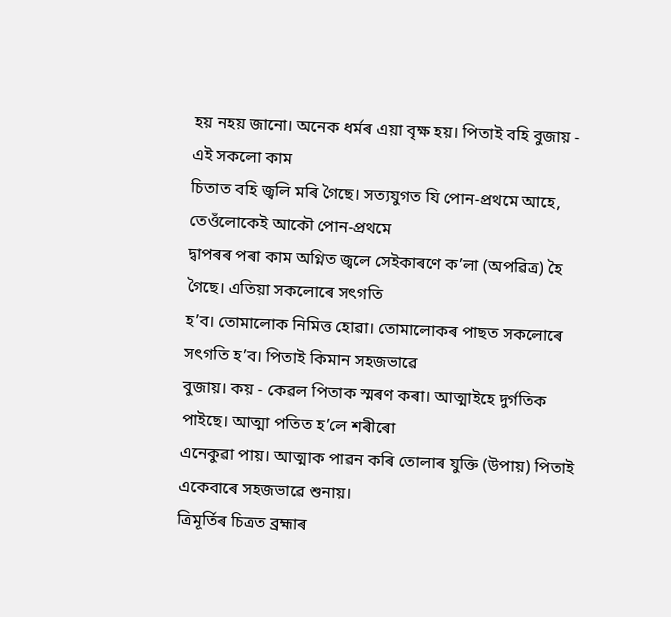হয় নহয় জানো। অনেক ধৰ্মৰ এয়া বৃক্ষ হয়। পিতাই বহি বুজায় - এই সকলো কাম
চিতাত বহি জ্বলি মৰি গৈছে। সত্যযুগত যি পোন-প্ৰথমে আহে, তেওঁলোকেই আকৌ পোন-প্ৰথমে
দ্বাপৰৰ পৰা কাম অগ্নিত জ্বলে সেইকাৰণে ক’লা (অপৱিত্ৰ) হৈ গৈছে। এতিয়া সকলোৰে সৎগতি
হ’ব। তোমালোক নিমিত্ত হোৱা। তোমালোকৰ পাছত সকলোৰে সৎগতি হ’ব। পিতাই কিমান সহজভাৱে
বুজায়। কয় - কেৱল পিতাক স্মৰণ কৰা। আত্মাইহে দুৰ্গতিক পাইছে। আত্মা পতিত হ’লে শৰীৰো
এনেকুৱা পায়। আত্মাক পাৱন কৰি তোলাৰ যুক্তি (উপায়) পিতাই একেবাৰে সহজভাৱে শুনায়।
ত্ৰিমূৰ্তিৰ চিত্ৰত ব্ৰহ্মাৰ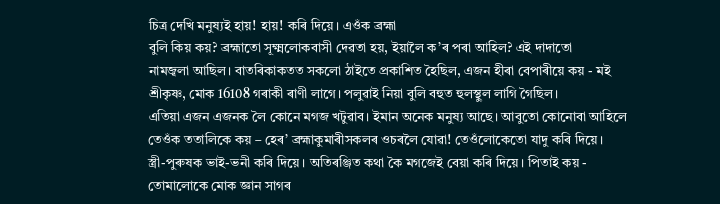চিত্ৰ দেখি মনুষ্যই হায়! হায়! কৰি দিয়ে। এওঁক ব্ৰহ্মা
বুলি কিয় কয়? ব্ৰহ্মাতো সূক্ষ্মলোকবাসী দেৱতা হয়, ইয়ালৈ ক’ৰ পৰা আহিল? এই দাদাতো
নামজ্বলা আছিল। বাতৰিকাকতত সকলো ঠাইতে প্ৰকাশিত হৈছিল, এজন হীৰা বেপাৰীয়ে কয় - মই
শ্ৰীকৃষ্ণ, মোক 16108 গৰাকী ৰাণী লাগে। পলুৱাই নিয়া বুলি বহুত হুলস্থুল লাগি গৈছিল।
এতিয়া এজন এজনক লৈ কোনে মগজ খটুৱাব। ইমান অনেক মনুষ্য আছে। আবুতো কোনোবা আহিলে
তেওঁক ততালিকে কয় – হেৰ’ ব্ৰহ্মাকুমাৰীসকলৰ ওচৰলৈ যোৱা! তেওঁলোকেতো যাদু কৰি দিয়ে।
স্ত্ৰী-পুৰুষক ভাই-ভনী কৰি দিয়ে। অতিৰঞ্জিত কথা কৈ মগজেই বেয়া কৰি দিয়ে। পিতাই কয় -
তোমালোকে মোক জ্ঞান সাগৰ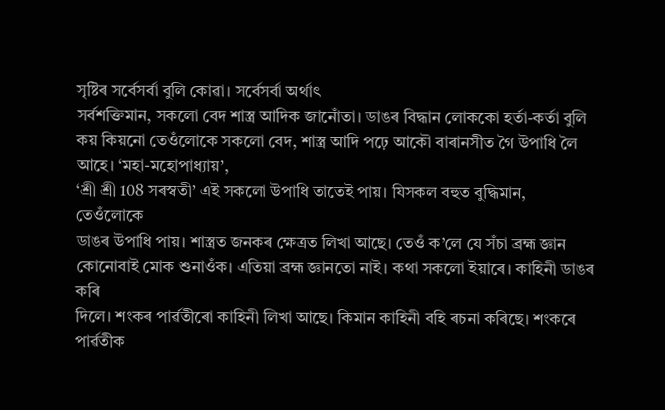সৃষ্টিৰ সৰ্বেসৰ্বা বুলি কোৱা। সৰ্বেসৰ্বা অৰ্থাৎ
সৰ্বশক্তিমান, সকলো বেদ শাস্ত্ৰ আদিক জানোঁতা। ডাঙৰ বিদ্ধান লোককো হৰ্তা-কৰ্তা বুলি
কয় কিয়নো তেওঁলোকে সকলো বেদ, শাস্ত্ৰ আদি পঢ়ে আকৌ বাৰানসীত গৈ উপাধি লৈ আহে। ‘মহা-মহোপাধ্যায়’,
‘শ্ৰী শ্ৰী 108 সৰস্বতী’ এই সকলো উপাধি তাতেই পায়। যিসকল বহুত বুদ্ধিমান, তেওঁলোকে
ডাঙৰ উপাধি পায়। শাস্ত্ৰত জনকৰ ক্ষেত্ৰত লিখা আছে। তেওঁ ক’লে যে সঁচা ব্ৰহ্ম জ্ঞান
কোনোবাই মোক শুনাওঁক। এতিয়া ব্ৰহ্ম জ্ঞানতো নাই। কথা সকলো ইয়াৰে। কাহিনী ডাঙৰ কৰি
দিলে। শংকৰ পাৰ্ৱতীৰো কাহিনী লিখা আছে। কিমান কাহিনী বহি ৰচনা কৰিছে। শংকৰে
পাৰ্ৱতীক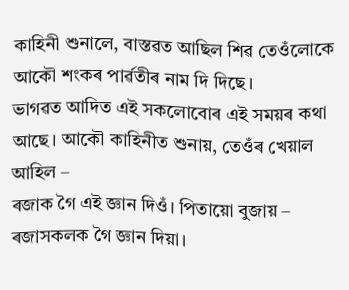কাহিনী শুনালে, বাস্তৱত আছিল শিৱ তেওঁলোকে আকৌ শংকৰ পাৰ্ৱতীৰ নাম দি দিছে।
ভাগৱত আদিত এই সকলোবোৰ এই সময়ৰ কথা আছে। আকৌ কাহিনীত শুনায়, তেওঁৰ খেয়াল আহিল –
ৰজাক গৈ এই জ্ঞান দিওঁ। পিতায়ো বুজায় – ৰজাসকলক গৈ জ্ঞান দিয়া।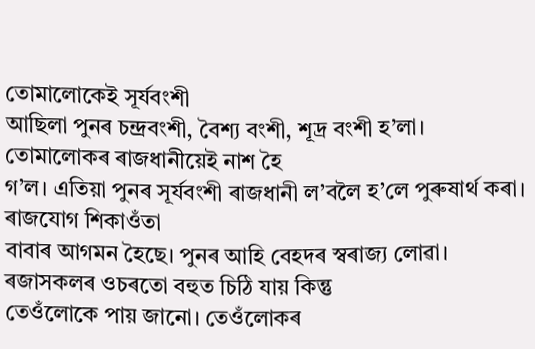তোমালোকেই সূৰ্যবংশী
আছিলা পুনৰ চন্দ্ৰবংশী, বৈশ্য বংশী, শূদ্ৰ বংশী হ’লা। তোমালোকৰ ৰাজধানীয়েই নাশ হৈ
গ’ল। এতিয়া পুনৰ সূৰ্যবংশী ৰাজধানী ল’বলৈ হ’লে পুৰুষাৰ্থ কৰা। ৰাজযোগ শিকাওঁতা
বাবাৰ আগমন হৈছে। পুনৰ আহি বেহদৰ স্বৰাজ্য লোৱা। ৰজাসকলৰ ওচৰতো বহুত চিঠি যায় কিন্তু
তেওঁলোকে পায় জানো। তেওঁলোকৰ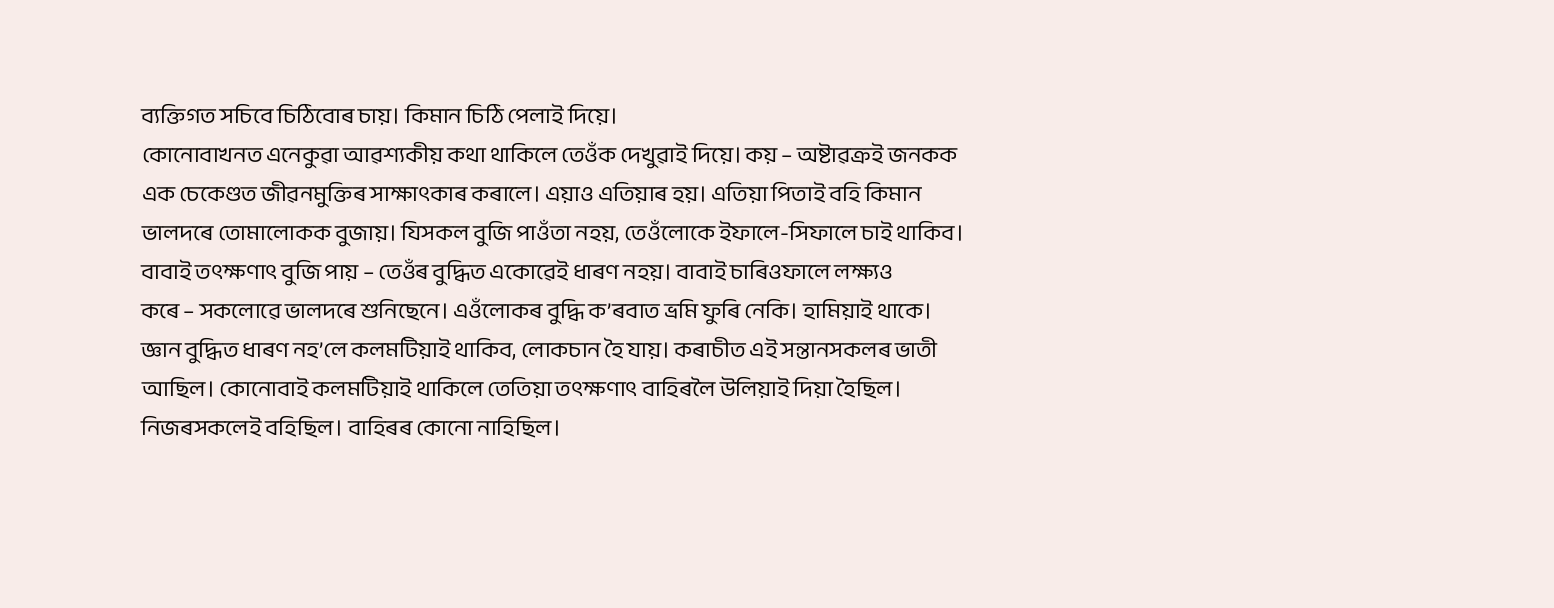ব্যক্তিগত সচিবে চিঠিবোৰ চায়। কিমান চিঠি পেলাই দিয়ে।
কোনোবাখনত এনেকুৱা আৱশ্যকীয় কথা থাকিলে তেওঁক দেখুৱাই দিয়ে। কয় – অষ্টাৱক্ৰই জনকক
এক চেকেণ্ডত জীৱনমুক্তিৰ সাক্ষাৎকাৰ কৰালে। এয়াও এতিয়াৰ হয়। এতিয়া পিতাই বহি কিমান
ভালদৰে তোমালোকক বুজায়। যিসকল বুজি পাওঁতা নহয়, তেওঁলোকে ইফালে-সিফালে চাই থাকিব।
বাবাই তৎক্ষণাৎ বুজি পায় – তেওঁৰ বুদ্ধিত একোৱেই ধাৰণ নহয়। বাবাই চাৰিওফালে লক্ষ্যও
কৰে – সকলোৱে ভালদৰে শুনিছেনে। এওঁলোকৰ বুদ্ধি ক’ৰবাত ভ্ৰমি ফুৰি নেকি। হামিয়াই থাকে।
জ্ঞান বুদ্ধিত ধাৰণ নহ’লে কলমটিয়াই থাকিব, লোকচান হৈ যায়। কৰাচীত এই সন্তানসকলৰ ভাতী
আছিল। কোনোবাই কলমটিয়াই থাকিলে তেতিয়া তৎক্ষণাৎ বাহিৰলৈ উলিয়াই দিয়া হৈছিল।
নিজৰসকলেই বহিছিল। বাহিৰৰ কোনো নাহিছিল।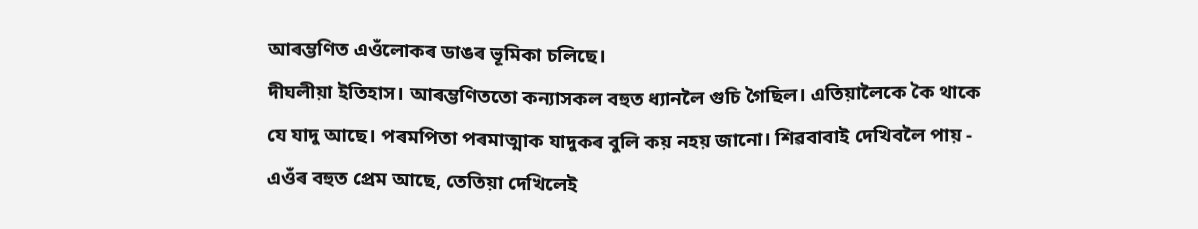আৰম্ভণিত এওঁলোকৰ ডাঙৰ ভূমিকা চলিছে।
দীঘলীয়া ইতিহাস। আৰম্ভণিততো কন্যাসকল বহুত ধ্যানলৈ গুচি গৈছিল। এতিয়ালৈকে কৈ থাকে
যে যাদু আছে। পৰমপিতা পৰমাত্মাক যাদুকৰ বুলি কয় নহয় জানো। শিৱবাবাই দেখিবলৈ পায় -
এওঁৰ বহুত প্ৰেম আছে, তেতিয়া দেখিলেই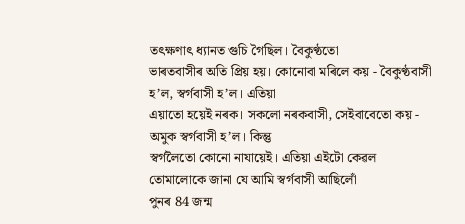তৎক্ষণাৎ ধ্যানত গুচি গৈছিল। বৈকুণ্ঠতো
ভাৰতবাসীৰ অতি প্ৰিয় হয়। কোনোবা মৰিলে কয় - বৈকুণ্ঠবাসী হ’ল, স্বৰ্গবাসী হ’ল। এতিয়া
এয়াতো হয়েই নৰক। সকলো নৰকবাসী, সেইবাবেতো কয় - অমুক স্বৰ্গবাসী হ’ল। কিন্তু
স্বৰ্গলৈতো কোনো নাযায়েই। এতিয়া এইটো কেৱল তোমালোকে জানা যে আমি স্বৰ্গবাসী আছিলোঁ
পুনৰ 84 জন্ম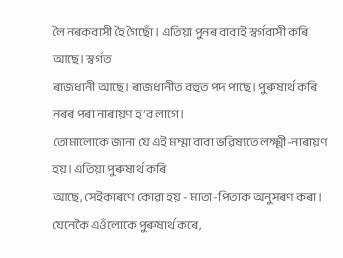লৈ নৰকবাসী হৈ গৈছোঁ। এতিয়া পুনৰ বাবাই স্বৰ্গবাসী কৰি আছে। স্বৰ্গত
ৰাজধানী আছে। ৰাজধানীত বহুত পদ পাছে। পুৰুষাৰ্থ কৰি নৰৰ পৰা নাৰায়ণ হ’ব লাগে।
তোমালোকে জানা যে এই মম্মা বাবা ভৱিষ্যতে লক্ষ্মী-নাৰায়ণ হয়। এতিয়া পুৰুষাৰ্থ কৰি
আছে, সেইকাৰণে কোৱা হয় - মাতা-পিতাক অনুসৰণ কৰা। যেনেকৈ এওঁলোকে পুৰুষাৰ্থ কৰে,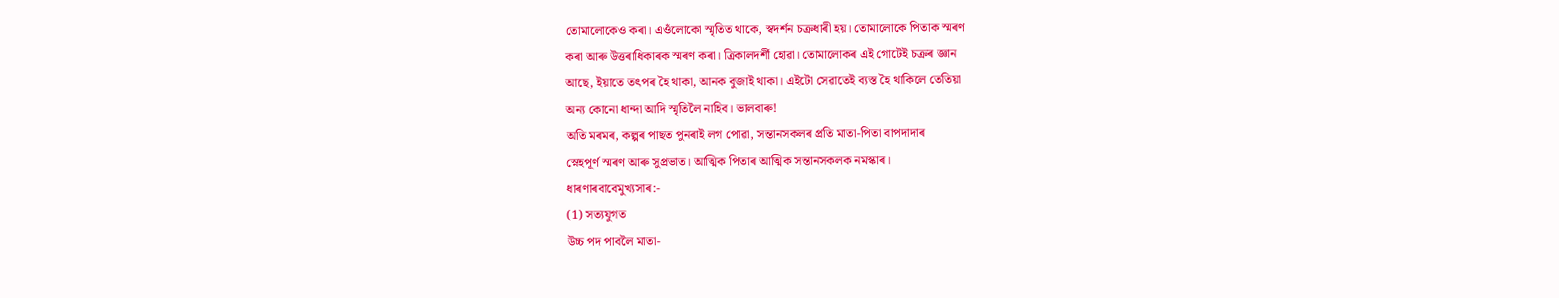তোমালোকেও কৰা। এওঁলোকো স্মৃতিত থাকে, স্বদৰ্শন চক্ৰধাৰী হয়। তোমালোকে পিতাক স্মৰণ
কৰা আৰু উত্তৰাধিকাৰক স্মৰণ কৰা। ত্ৰিকালদৰ্শী হোৱা। তোমালোকৰ এই গোটেই চক্ৰৰ জ্ঞান
আছে, ইয়াতে তৎপৰ হৈ থাকা, আনক বুজাই থাকা। এইটো সেৱাতেই ব্যস্ত হৈ থাকিলে তেতিয়া
অন্য কোনো ধান্দা আদি স্মৃতিলৈ নাহিব। ভালবাৰু!
অতি মৰমৰ, কল্পৰ পাছত পুনৰাই লগ পোৱা, সন্তানসকলৰ প্ৰতি মাতা-পিতা বাপদাদাৰ
স্নেহপূৰ্ণ স্মৰণ আৰু সুপ্ৰভাত। আত্মিক পিতাৰ আত্মিক সন্তানসকলক নমস্কাৰ।
ধাৰণাৰবাবেমুখ্যসাৰ:-
(1) সত্যযুগত
উচ্চ পদ পাবলৈ মাতা-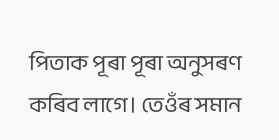পিতাক পূৰা পূৰা অনুসৰণ কৰিব লাগে। তেওঁৰ সমান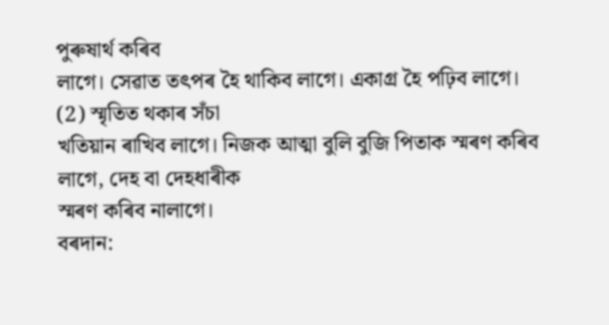পুৰুষাৰ্থ কৰিব
লাগে। সেৱাত তৎপৰ হৈ থাকিব লাগে। একাগ্ৰ হৈ পঢ়িব লাগে।
(2) স্মৃতিত থকাৰ সঁচা
খতিয়ান ৰাখিব লাগে। নিজক আত্মা বুলি বুজি পিতাক স্মৰণ কৰিব লাগে, দেহ বা দেহধাৰীক
স্মৰণ কৰিব নালাগে।
বৰদান: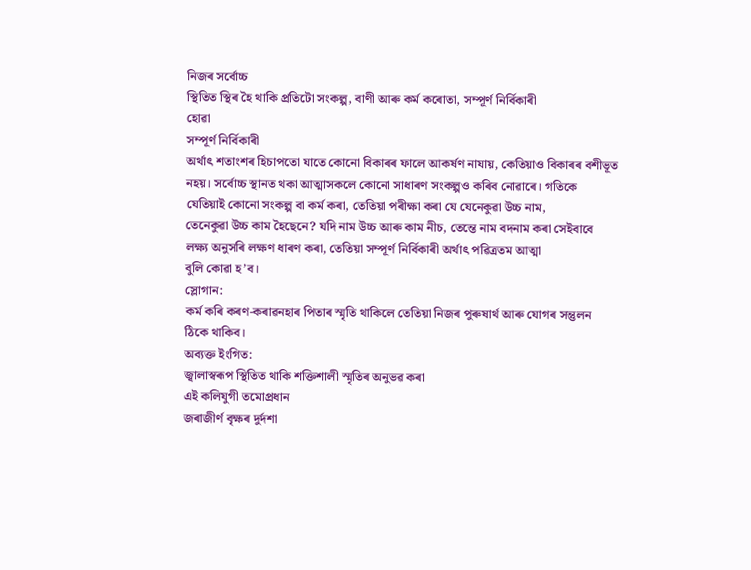নিজৰ সৰ্বোচ্চ
স্থিতিত স্থিৰ হৈ থাকি প্ৰতিটো সংকল্প, বাণী আৰু কৰ্ম কৰোতা, সম্পূৰ্ণ নিৰ্বিকাৰী
হোৱা
সম্পূৰ্ণ নিৰ্বিকাৰী
অৰ্থাৎ শতাংশৰ হিচাপতো যাতে কোনো বিকাৰৰ ফালে আকৰ্ষণ নাযায়, কেতিয়াও বিকাৰৰ বশীভূত
নহয়। সৰ্বোচ্চ স্থানত থকা আত্মাসকলে কোনো সাধাৰণ সংকল্পও কৰিব নোৱাৰে। গতিকে
যেতিয়াই কোনো সংকল্প বা কৰ্ম কৰা, তেতিয়া পৰীক্ষা কৰা যে যেনেকুৱা উচ্চ নাম,
তেনেকুৱা উচ্চ কাম হৈছেনে? যদি নাম উচ্চ আৰু কাম নীচ, তেন্তে নাম বদনাম কৰা সেইবাবে
লক্ষ্য অনুসৰি লক্ষণ ধাৰণ কৰা, তেতিয়া সম্পূৰ্ণ নিৰ্বিকাৰী অৰ্থাৎ পৱিত্ৰতম আত্মা
বুলি কোৱা হ’ব।
স্লোগান:
কৰ্ম কৰি কৰণ-কৰাৱনহাৰ পিতাৰ স্মৃতি থাকিলে তেতিয়া নিজৰ পুৰুষাৰ্থ আৰু যোগৰ সন্তুলন
ঠিকে থাকিব।
অব্যক্ত ইংগিত:
জ্বালাস্বৰূপ স্থিতিত থাকি শক্তিশালী স্মৃতিৰ অনুভৱ কৰা
এই কলিযুগী তমোপ্ৰধান
জৰাজীৰ্ণ বৃক্ষৰ দুৰ্দশা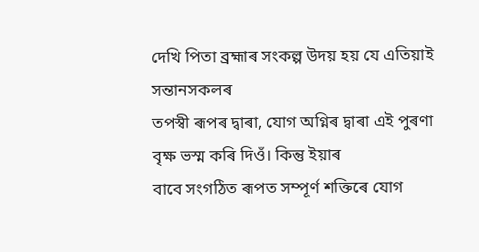দেখি পিতা ব্ৰহ্মাৰ সংকল্প উদয় হয় যে এতিয়াই সন্তানসকলৰ
তপস্বী ৰূপৰ দ্বাৰা, যোগ অগ্নিৰ দ্বাৰা এই পুৰণা বৃক্ষ ভস্ম কৰি দিওঁ। কিন্তু ইয়াৰ
বাবে সংগঠিত ৰূপত সম্পূৰ্ণ শক্তিৰে যোগ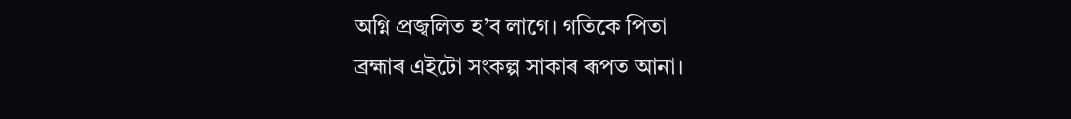অগ্নি প্ৰজ্বলিত হ’ব লাগে। গতিকে পিতা
ব্ৰহ্মাৰ এইটো সংকল্প সাকাৰ ৰূপত আনা।